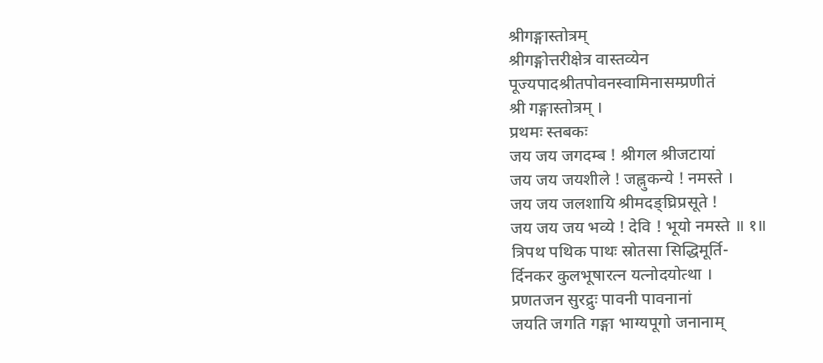श्रीगङ्गास्तोत्रम्
श्रीगङ्गोत्तरीक्षेत्र वास्तव्येन
पूज्यपादश्रीतपोवनस्वामिनासम्प्रणीतं
श्री गङ्गास्तोत्रम् ।
प्रथमः स्तबकः
जय जय जगदम्ब ! श्रीगल श्रीजटायां
जय जय जयशीले ! जह्नुकन्ये ! नमस्ते ।
जय जय जलशायि श्रीमदङ्घ्रिप्रसूते !
जय जय जय भव्ये ! देवि ! भूयो नमस्ते ॥ १॥
त्रिपथ पथिक पाथः स्रोतसा सिद्धिमूर्ति-
र्दिनकर कुलभूषारत्न यत्नोदयोत्था ।
प्रणतजन सुरद्रुः पावनी पावनानां
जयति जगति गङ्गा भाग्यपूगो जनानाम्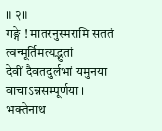॥ २॥
गङ्गे ! मातरनुस्मरामि सततं त्वन्मूर्तिमत्यद्भुतां
देवीं दैवतदुर्लभां यमुनया वाचाऽन्नसम्पूर्णया ।
भक्तेनाथ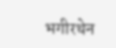भगीरथेन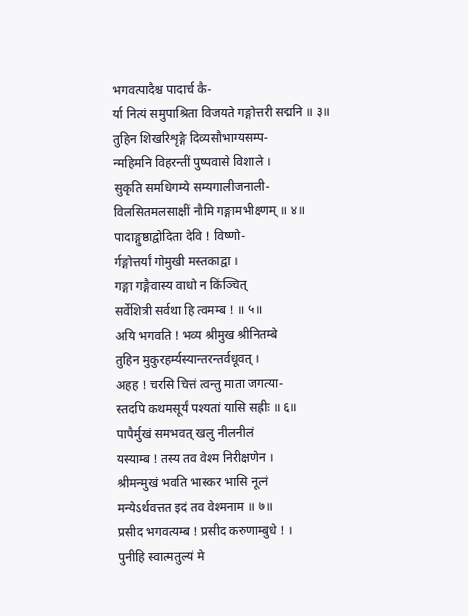भगवत्पादैश्च पादार्च कै-
र्या नित्यं समुपाश्रिता विजयते गङ्गोत्तरी सद्मनि ॥ ३॥
तुहिन शिखरिशृङ्गे दिव्यसौभाग्यसम्प-
न्महिमनि विहरन्तीं पुष्पवासे विशाले ।
सुकृति समधिगम्ये सम्यगालीजनाली-
विलसितमलसाक्षीं नौमि गङ्गामभीक्ष्णम् ॥ ४॥
पादाङ्गुष्ठाद्वोदिता देवि ! विष्णो-
र्गङ्गोत्तर्यां गोमुखी मस्तकाद्वा ।
गङ्गा गङ्गैवास्य वाधो न किंञ्चित्
सर्वेशित्री सर्वथा हि त्वमम्ब ! ॥ ५॥
अयि भगवति ! भव्य श्रीमुख श्रीनितम्बे
तुहिन मुकुरहर्म्यस्यान्तरन्तर्वधूवत् ।
अहह ! चरसि चित्तं त्वन्तु माता जगत्या-
स्तदपि कथमसूर्यं पश्यतां यासि सह्रीः ॥ ६॥
पापैर्मुखं समभवत् खलु नीलनीलं
यस्याम्ब ! तस्य तव वेश्म निरीक्षणेन ।
श्रीमन्मुखं भवति भास्कर भासि नूत्नं
मन्येऽर्थवत्तत इदं तव वेश्मनाम ॥ ७॥
प्रसीद भगवत्यम्ब ! प्रसीद करुणाम्बुधे ! ।
पुनीहि स्वात्मतुल्यं मे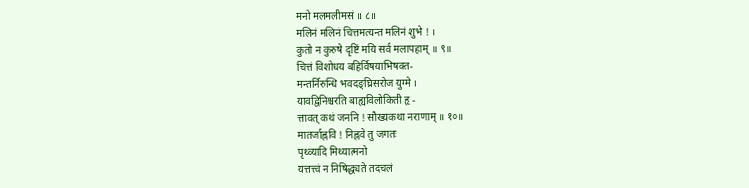मनो मलमलीमसं ॥ ८॥
मलिनं मलिनं चित्तमत्यन्त मलिनं शुभे ! ।
कुतो न कुरुषे दृष्टिं मयि सर्व मलापहाम् ॥ ९॥
चित्तं विशोधय बहिर्विषयाभिषक्त-
मन्तर्निरुन्धि भवदङ्घ्रिसरोज युग्मे ।
यावद्विनिश्चरति बाह्यविलोकिती हृ -
त्तावत् कथं जननि ! सौख्यकथा नराणाम् ॥ १०॥
मातर्जाह्नवि ! निह्नवे तु जगतः
पृथ्व्यादि मिथ्यात्मनो
यत्तत्त्वं न निषिद्ध्यते तदचलं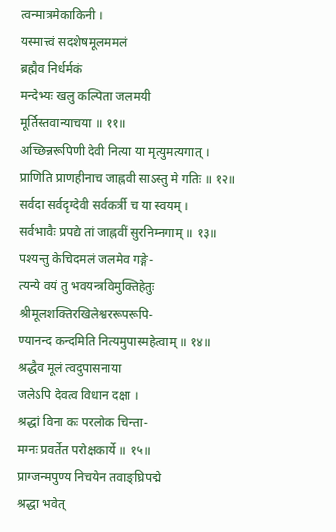त्वन्मात्रमेकाकिनी ।
यस्मात्त्वं सदशेषमूलममलं
ब्रह्मैव निर्धर्मकं
मन्देभ्यः खलु कल्पिता जलमयी
मूर्तिस्तवान्याचया ॥ ११॥
अच्छिन्नरूपिणी देवी नित्या या मृत्युमत्यगात् ।
प्राणिति प्राणहीनाच जाह्नवी साऽस्तु मे गतिः ॥ १२॥
सर्वदा सर्वदृग्देवी सर्वकर्त्री च या स्वयम् ।
सर्वभावैः प्रपद्ये तां जाह्नवीं सुरनिम्नगाम् ॥ १३॥
पश्यन्तु केचिदमलं जलमेव गङ्गे-
त्यन्ये वयं तु भवयन्त्रविमुक्तिहेतुः
श्रीमूलशक्तिरखिलेश्वररूपरूपि-
ण्यानन्द कन्दमिति नित्यमुपास्महेत्वाम् ॥ १४॥
श्रद्धैव मूलं त्वदुपासनाया
जलेऽपि देवत्व विधान दक्षा ।
श्रद्धां विना कः परलोक चिन्ता-
मग्नः प्रवर्तेत परोक्षकार्ये ॥ १५॥
प्राग्जन्मपुण्य निचयेन तवाङ्घ्रिपद्मे
श्रद्धा भवेत्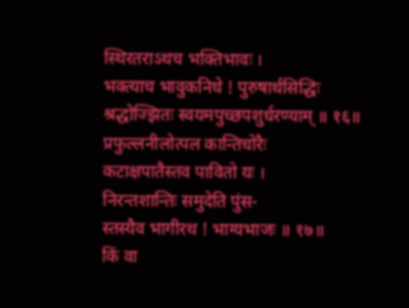स्थिरतराऽथच भक्तिभावः ।
भक्त्याच भावुकनिधे ! पुरुषार्थसिद्धिः
श्रद्धोज्झितः स्वयमपुच्छपशुर्धरण्याम् ॥ १६॥
प्रफुल्लनीलोत्पल कान्तिचोरैः
कटाक्षपातैस्तव पावितो यः ।
निरन्तशान्तिः समुदेति पुंस-
स्तस्यैव भागीरथ ! भाग्यभाजः ॥ १७॥
किं वा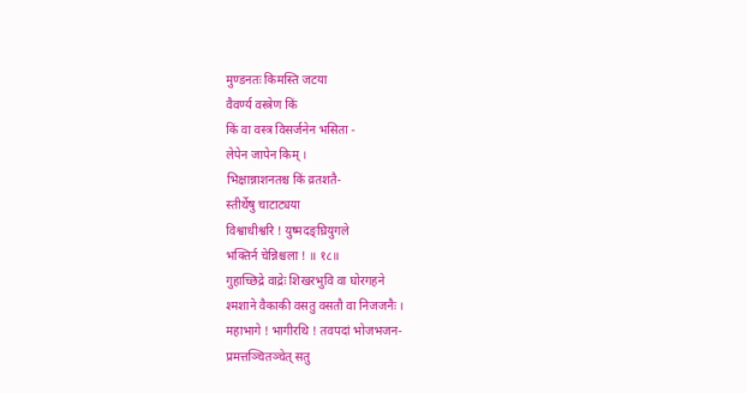मुण्डनतः किमस्ति जटया
वैवर्ण्य वस्त्रेण किं
किं वा वस्त्र विसर्जनेन भसिता -
लेपेन जापेन किम् ।
भिक्षान्नाशनतश्च किं व्रतशतै-
स्तीर्थेषु चाटाट्यया
विश्वाधीश्वरि ! युष्मदङ्घ्रियुगले
भक्तिर्न चेन्निश्चला ! ॥ १८॥
गुहाच्छिद्रे वाद्रेः शिखरभुवि वा घोरगहने
श्मशाने वैकाकी वसतु वसतौ वा निजजनैः ।
महाभागे ! भागीरथि ! तवपदां भोजभजन-
प्रमत्तञ्चितञ्चेत् सतु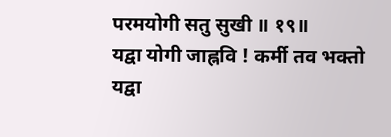परमयोगी सतु सुखी ॥ १९॥
यद्वा योगी जाह्नवि ! कर्मी तव भक्तो
यद्वा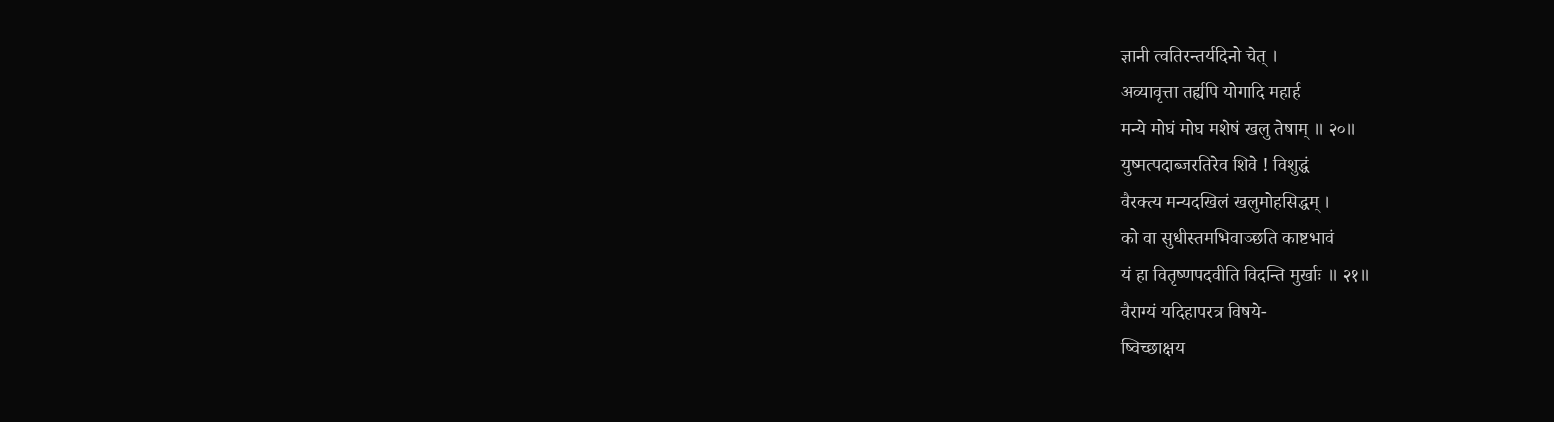ज्ञानी त्वतिरन्तर्यदिनो चेत् ।
अव्यावृत्ता तर्ह्यपि योगादि महार्ह
मन्ये मोघं मोघ मशेषं खलु तेषाम् ॥ २०॥
युष्मत्पदाब्जरतिरेव शिवे ! विशुद्धं
वैरक्त्य मन्यदखिलं खलुमोहसिद्धम् ।
को वा सुधीस्तमभिवाञ्छति काष्टभावं
यं हा वितृष्णपदवीति विदन्ति मुर्खाः ॥ २१॥
वैराग्यं यदिहापरत्र विषये-
ष्विच्छाक्षय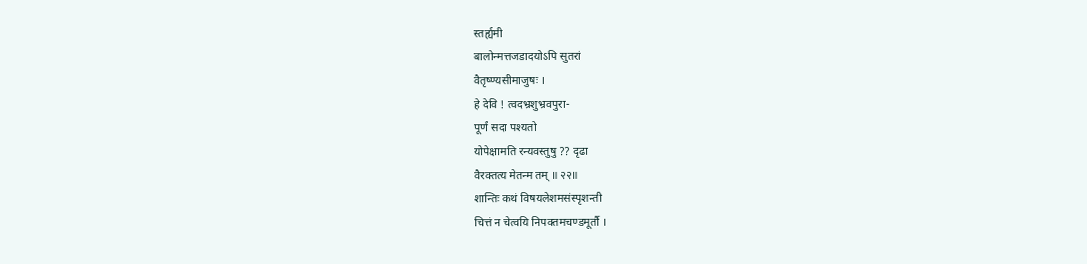स्तर्ह्यमी
बालोन्मत्तजडादयोऽपि सुतरां
वैतृष्ण्यसीमाजुषः ।
हे देवि ! त्वदभ्रशुभ्रवपुरा-
पूर्णं सदा पश्यतो
योपेक्षामति रन्यवस्तुषु ?? दृढा
वैरक्तत्य मेतन्म तम् ॥ २२॥
शान्तिः कथं विषयलेशमसंस्पृशन्ती
चित्तं न चेत्वयि निपक्तमचण्डमूर्तौ ।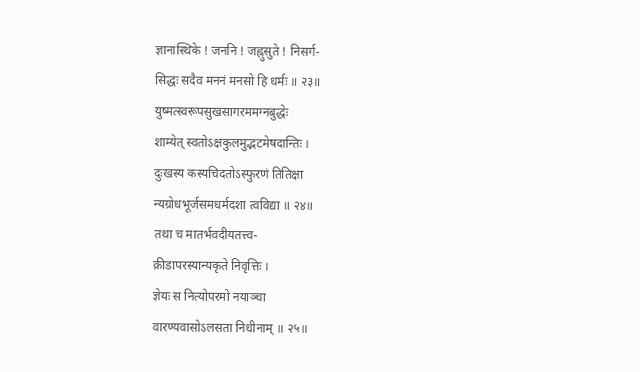ज्ञानास्थिके ! जननि ! जह्नुसुते ! निसर्ग-
सिद्धः सदैव मननं मनसो हि धर्मः ॥ २३॥
युष्मत्स्वरूपसुखसागरममग्नबुद्धेः
शाम्येत् स्वतोऽक्षकुलमुद्भटमेषदान्तिः ।
दुःखस्य कस्यचिदतोऽस्फुरणं तितिक्षा
न्यग्रोधभूर्जसमधर्मदशा त्वविद्या ॥ २४॥
तथा च मातर्भवदीयतत्त्व-
क्रीडापरस्यान्यकृते निवृत्तिः ।
ज्ञेयः स नित्योपरमो नयाञ्चा
वारण्यवासोऽलसता निधीनाम् ॥ २५॥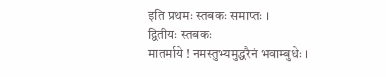इति प्रथमः स्तबकः समाप्तः ।
द्वितीयः स्तबकः
मातर्माये ! नमस्तुभ्यमुद्धरैनं भवाम्बुधेः ।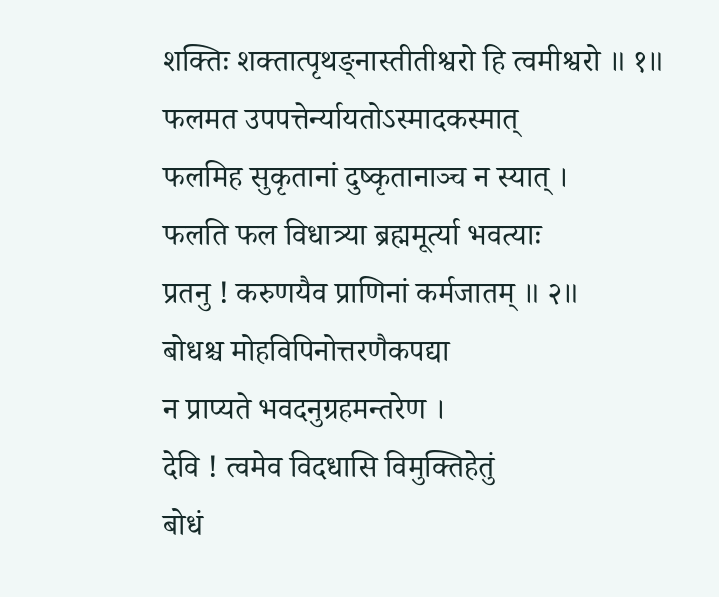शक्तिः शक्तात्पृथङ्नास्तीतीश्वरो हि त्वमीश्वरो ॥ १॥
फलमत उपपत्तेर्न्यायतोऽस्मादकस्मात्
फलमिह सुकृतानां दुष्कृतानाञ्च न स्यात् ।
फलति फल विधात्र्या ब्रह्ममूर्त्या भवत्याः
प्रतनु ! करुणयैव प्राणिनां कर्मजातम् ॥ २॥
बोधश्च मोहविपिनोत्तरणैकपद्या
न प्राप्यते भवदनुग्रहमन्तरेण ।
देवि ! त्वमेव विदधासि विमुक्तिहेतुं
बोधं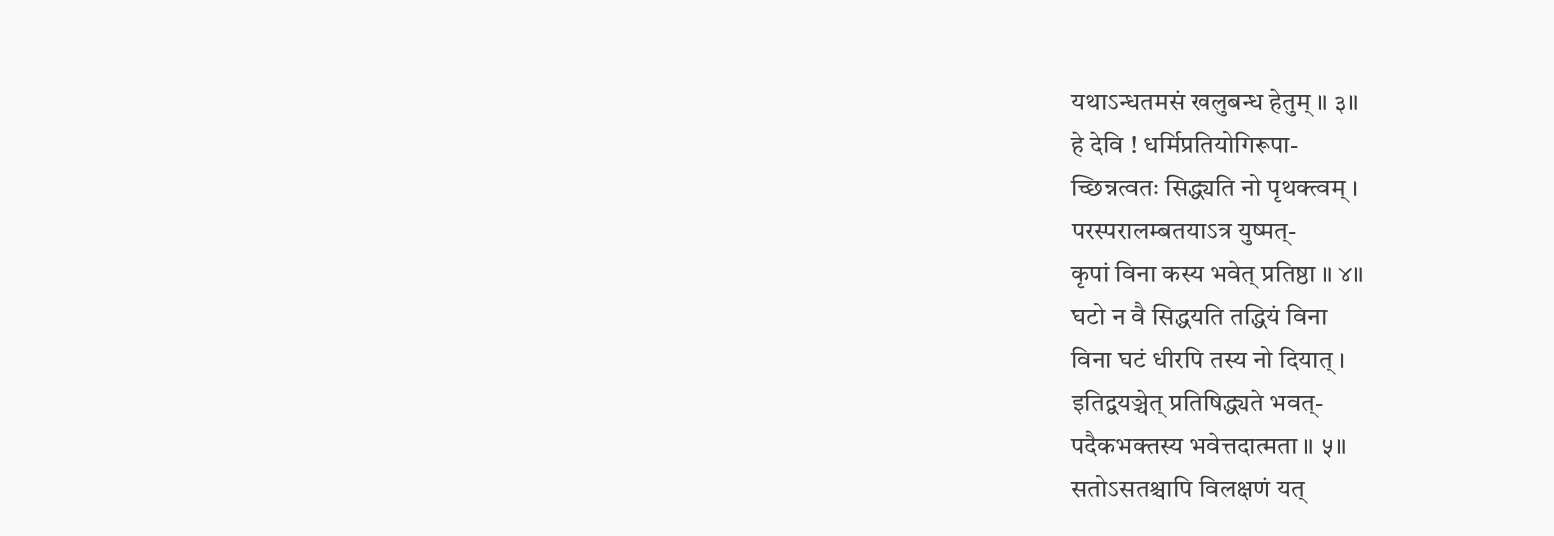यथाऽन्धतमसं खलुबन्ध हेतुम् ॥ ३॥
हे देवि ! धर्मिप्रतियोगिरूपा-
च्छिन्नत्वतः सिद्ध्यति नो पृथक्त्वम् ।
परस्परालम्बतयाऽत्र युष्मत्-
कृपां विना कस्य भवेत् प्रतिष्ठा ॥ ४॥
घटो न वै सिद्धयति तद्धियं विना
विना घटं धीरपि तस्य नो दियात् ।
इतिद्वयञ्चेत् प्रतिषिद्ध्यते भवत्-
पदैकभक्तस्य भवेत्तदात्मता ॥ ५॥
सतोऽसतश्चापि विलक्षणं यत्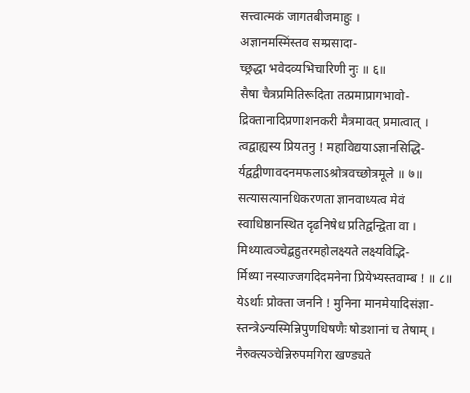सत्त्वात्मकं जागतबीजमाहुः ।
अज्ञानमस्मिंस्तव सम्प्रसादा-
च्छ्रद्धा भवेदव्यभिचारिणी नुः ॥ ६॥
सैषा चैत्रप्रमितिरूदिता तत्प्रमाप्रागभावो-
द्रिक्तानादिप्रणाशनकरी मैत्रमावत् प्रमात्वात् ।
त्वद्वाह्यस्य प्रियतनु ! महाविद्ययाऽज्ञानसिद्धि-
र्यद्वद्वीणावदनमफलाऽश्रोत्रवच्छोत्रमूले ॥ ७॥
सत्यासत्यानधिकरणता ज्ञानवाध्यत्व मेवं
स्वाधिष्ठानस्थित दृढनिषेध प्रतिद्वन्द्विता वा ।
मिथ्यात्वञ्चेद्बहुतरमहोलक्ष्यते लक्ष्यविद्भि-
र्मिथ्या नस्याज्जगदिदमनेना प्रियेभ्यस्तवाम्ब ! ॥ ८॥
येऽर्थाः प्रोक्ता जननि ! मुनिना मानमेयादिसंज्ञा-
स्तन्त्रेऽन्यस्मिन्निपुणधिषणैः षोडशानां च तेषाम् ।
नैरुक्त्यञ्चेन्निरुपमगिरा खण्ड्यते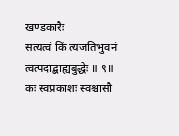खण्डकारैः
सत्यत्वं किं त्यजतिभुवनं त्वत्पदाद्बाह्यबुद्धेः ॥ ९॥
कः स्वप्रकाशः स्वश्चासौ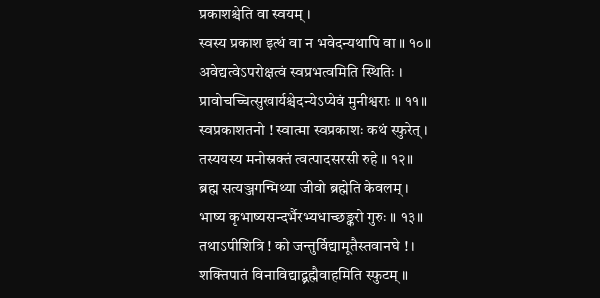प्रकाशश्चेति वा स्वयम् ।
स्वस्य प्रकाश इत्थं वा न भवेदन्यथापि वा ॥ १०॥
अवेद्यत्वेऽपरोक्षत्वं स्वप्रभत्वमिति स्थितिः ।
प्रावोचच्चित्सुखार्यश्चेदन्येऽप्येवं मुनीश्वराः ॥ ११॥
स्वप्रकाशतनो ! स्वात्मा स्वप्रकाशः कथं स्फुरेत् ।
तस्ययस्य मनोस्रक्तं त्वत्पादसरसी रुहे ॥ १२॥
ब्रह्म सत्यञ्जगन्मिथ्या जीवो ब्रह्मेति केवलम् ।
भाष्य कृभाष्यसन्दर्भैरभ्यधाच्छङ्करो गुरुः ॥ १३॥
तथाऽपीशित्रि ! को जन्तुर्विद्यामूतैस्तवानघे ! ।
शक्तिपातं विनाविद्याद्ब्रह्मैवाहमिति स्फुटम् ॥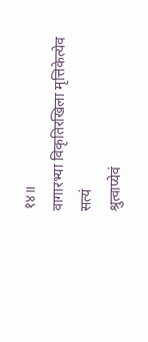१४॥
वागारभ्या विकृतिरखिला मृत्तिकेत्येव सत्यं
श्रुत्वाप्येवं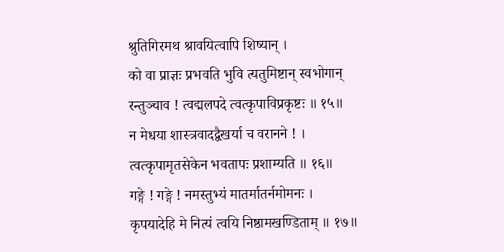श्रुतिगिरमथ श्रावयित्वापि शिष्यान् ।
को वा प्राज्ञः प्रभवति भुवि त्यतुमिष्टान् स्वभोगान्
रन्तुञ्चाव ! त्वद्मलपदे त्वत्कृपाविप्रकृष्टः ॥ १५॥
न मेधया शास्त्रवादद्वैखर्या च वरानने ! ।
त्वत्कृपामृतसेकेन भवतापः प्रशाम्यति ॥ १६॥
गङ्गे ! गङ्गे ! नमस्तुभ्यं मातर्मातर्नमोमनः ।
कृपयादेहि मे नित्यं त्वयि निष्ठामखण्डिताम् ॥ १७॥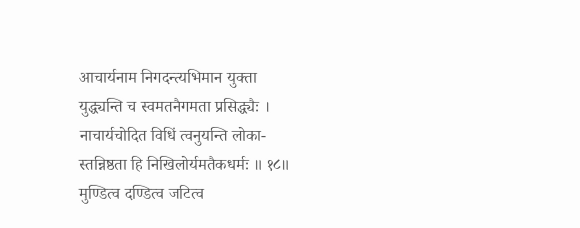आचार्यनाम निगदन्त्यभिमान युक्ता
युद्ध्यन्ति च स्वमतनैगमता प्रसिद्ध्यैः ।
नाचार्यचोदित विधिं त्वनुयन्ति लोका-
स्तन्निष्ठता हि निखिलोर्यमतैकधर्मः ॥ १८॥
मुण्डित्व दण्डित्व जटित्व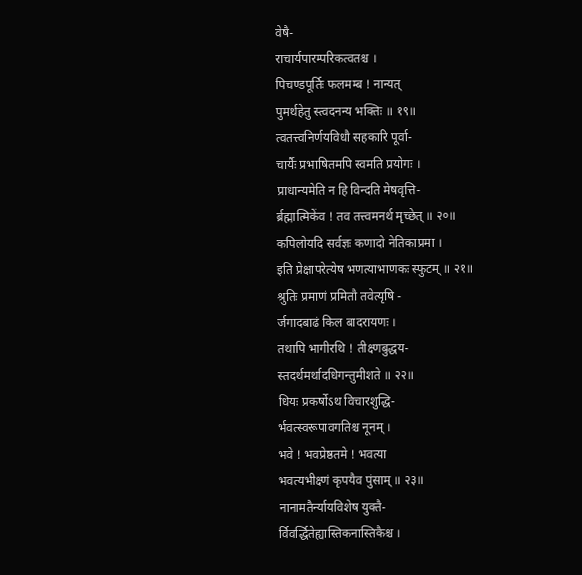वेषै-
राचार्यपारम्परिकत्वतश्च ।
पिचण्डपूर्तिः फलमम्ब ! नान्यत्
पुमर्थहेतु स्त्वदनन्य भक्तिः ॥ १९॥
त्वतत्त्वनिर्णयविधौ सहकारि पूर्वा-
चार्यैः प्रभाषितमपि स्वमति प्रयोगः ।
प्राधान्यमेति न हि विन्दति मेषवृत्ति-
र्ब्रह्मात्मिकेंव ! तव तत्त्वमनर्थ मृच्छेत् ॥ २०॥
कपिलोयदि सर्वज्ञः कणादो नेतिकाप्रमा ।
इति प्रेक्षापरेत्येष भणत्याभाणकः स्फुटम् ॥ २१॥
श्रुतिः प्रमाणं प्रमितौ तवेत्यृषि -
र्जगादबाढं किल बादरायणः ।
तथापि भागीरथि ! तीक्ष्णबुद्धय-
स्तदर्थमर्थादधिगन्तुमीशते ॥ २२॥
धियः प्रकर्षोऽथ विचारशुद्धि-
र्भवत्स्वरूपावगतिश्च नूनम् ।
भवे ! भवप्रेष्ठतमे ! भवत्या
भवत्यभीक्ष्णं कृपयैव पुंसाम् ॥ २३॥
नानामतैर्न्यायविशेष युक्तै-
र्विवर्द्धितेह्यास्तिकनास्तिकैश्च ।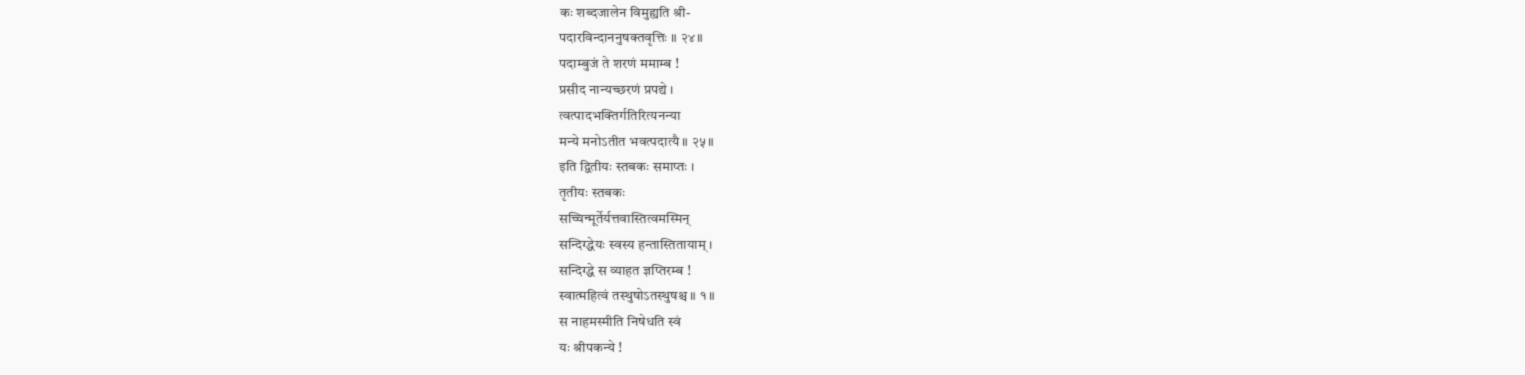कः शब्दजालेन विमुह्यति श्री-
पदारविन्दाननुषक्तवृत्तिः ॥ २४॥
पदाम्बुजं ते शरणं ममाम्ब !
प्रसीद नान्यच्छरणं प्रपद्ये ।
त्वत्पादभक्तिर्गतिरित्यनन्या
मन्ये मनोऽतीत भवत्पदात्यै ॥ २५॥
इति द्वितीयः स्तबकः समाप्तः ।
तृतीयः स्तबकः
सच्चिन्मूर्तेर्यत्तवास्तित्वमस्मिन्
सन्दिग्द्धेयः स्वस्य हन्तास्तितायाम् ।
सन्दिग्द्धे स व्याहत ज्ञप्तिरम्ब !
स्वात्महित्वं तस्थुषोऽतस्थुषश्च ॥ १॥
स नाहमस्मीति निषेधति स्वं
यः श्रीपकन्ये !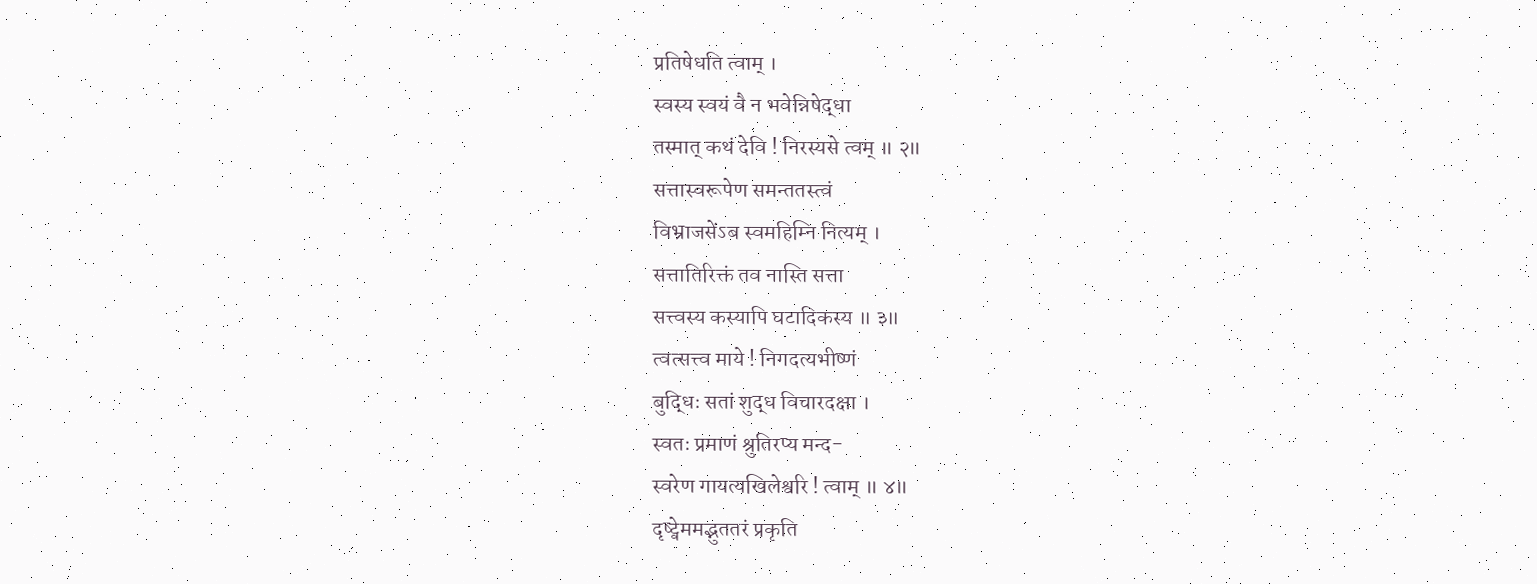प्रतिषेधति त्वाम् ।
स्वस्य स्वयं वै न भवेन्निषेद्धा
तस्मात् कथं देवि ! निरस्यसे त्वम् ॥ २॥
सत्तास्वरूपेण समन्ततस्त्वं
विभ्राजसेंऽब स्वमहिम्नि नित्यम् ।
सत्तातिरिक्तं तव नास्ति सत्ता
सत्त्वस्य कस्यापि घटादिकस्य ॥ ३॥
त्वत्सत्त्व माये ! निगदत्यभीष्णं
बुद्धिः सतां शुद्ध विचारदक्षा ।
स्वतः प्रमाणं श्रुतिरप्य मन्द-
स्वरेण गायत्यखिलेश्वरि ! त्वाम् ॥ ४॥
दृष्ट्वेममद्भुततरं प्रकृति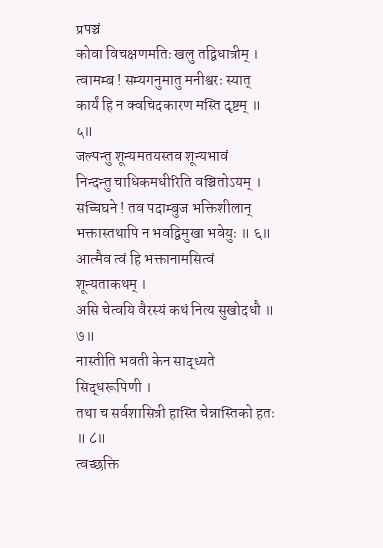प्रपञ्चं
कोवा विचक्षणमतिः खलु तद्विधात्रीम् ।
त्वामम्ब ! सम्यगनुमातु मनीश्वरः स्यात्
कार्यं हि न क्वचिदकारण मस्ति दृष्टम् ॥ ५॥
जल्पन्तु शून्यमतयस्तव शून्यभावं
निन्दन्तु चाधिकमधीरिति वञ्चितोऽयम् ।
सच्चिघने ! तव पदाम्बुज भक्तिशीलान्
भक्तास्तथापि न भवद्विमुखा भवेयुः ॥ ६॥
आत्मैव त्वं हि भक्तानामसित्वं शून्यताकथम् ।
असि चेत्वयि वैरस्यं कथं नित्य सुखोदधौ ॥ ७॥
नास्तीति भवती केन साद्ध्यते सिद्धरूपिणी ।
तथा च सर्वशासित्री हास्ति चेन्नास्तिको हतः ॥ ८॥
त्वच्छक्ति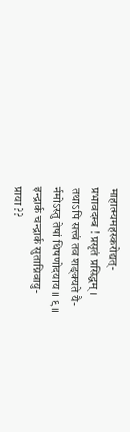माहात्म्यमहस्करोद्यत्-
प्रभावदम्ब ! प्रसृतं प्रसिद्धम् ।
तथाऽपि सत्त्वं तव शङ्क्यते यै-
र्नमोऽस्तु तेषां धिषणोदयाय ॥ ९॥
इन्द्रार्क चन्द्रार्क सुताग्निवायु-
प्राया ??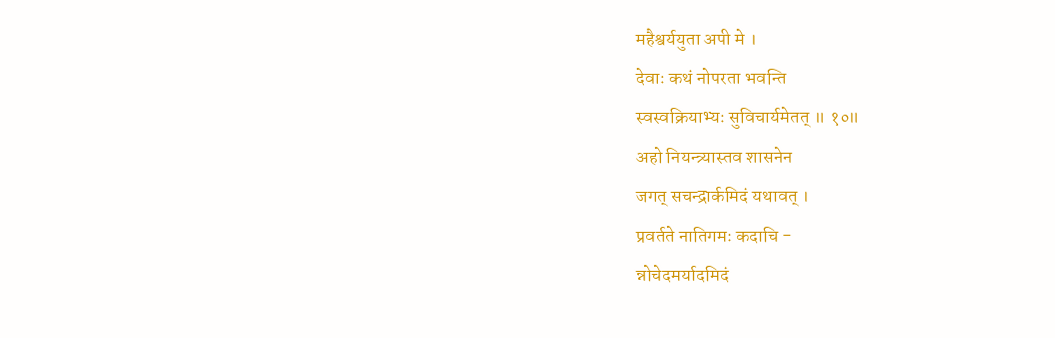महैश्वर्ययुता अपी मे ।
देवाः कथं नोपरता भवन्ति
स्वस्वक्रियाभ्यः सुविचार्यमेतत् ॥ १०॥
अहो नियन्त्र्यास्तव शासनेन
जगत् सचन्द्रार्कमिदं यथावत् ।
प्रवर्तते नातिगमः कदाचि -
न्नोचेदमर्यादमिदं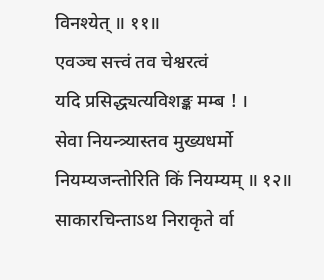विनश्येत् ॥ ११॥
एवञ्च सत्त्वं तव चेश्वरत्वं
यदि प्रसिद्ध्यत्यविशङ्क मम्ब ! ।
सेवा नियन्त्र्यास्तव मुख्यधर्मो
नियम्यजन्तोरिति किं नियम्यम् ॥ १२॥
साकारचिन्ताऽथ निराकृते र्वा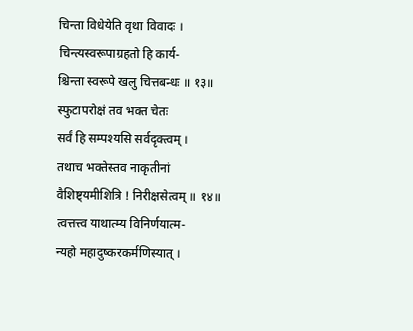चिन्ता विधेयेति वृथा विवादः ।
चिन्त्यस्वरूपाग्रहतो हि कार्य-
श्चिन्ता स्वरूपे खलु चित्तबन्धः ॥ १३॥
स्फुटापरोक्षं तव भक्त चेतः
सर्वं हि सम्पश्यसि सर्वदृक्त्वम् ।
तथाच भक्तेस्तव नाकृतीनां
वैशिष्ट्यमीशित्रि ! निरीक्षसेत्वम् ॥ १४॥
त्वत्तत्त्व याथात्म्य विनिर्णयात्म-
न्यहो महादुष्करकर्मणिस्यात् ।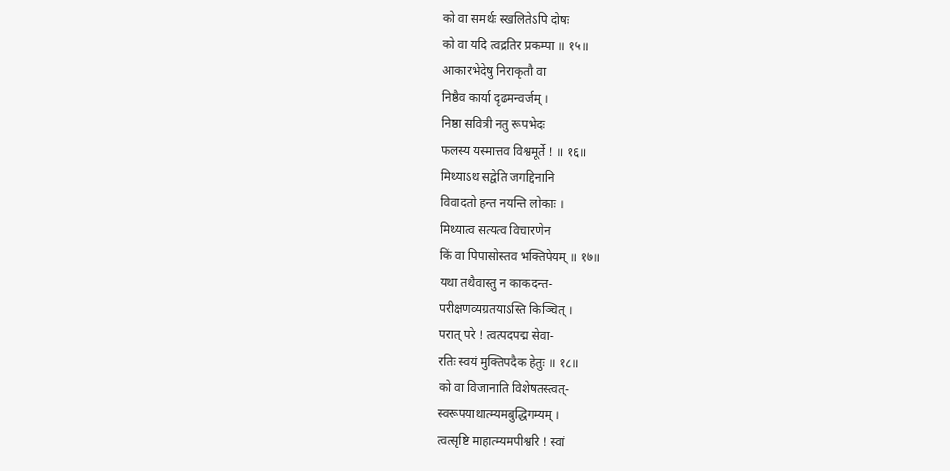को वा समर्थः स्खलितेऽपि दोषः
को वा यदि त्वद्रतिर प्रकम्पा ॥ १५॥
आकारभेदेषु निराकृतौ वा
निष्ठैव कार्या दृढमन्वर्जम् ।
निष्ठा सवित्री नतु रूपभेदः
फलस्य यस्मात्तव विश्वमूर्ते ! ॥ १६॥
मिथ्याऽथ सद्वेति जगद्दिनानि
विवादतो हन्त नयन्ति लोकाः ।
मिथ्यात्व सत्यत्व विचारणेन
किं वा पिपासोस्तव भक्तिपेयम् ॥ १७॥
यथा तथैवास्तु न काकदन्त-
परीक्षणव्यग्रतयाऽस्ति किञ्चित् ।
परात् परे ! त्वत्पदपद्म सेवा-
रतिः स्वयं मुक्तिपदैक हेतुः ॥ १८॥
को वा विजानाति विशेषतस्त्वत्-
स्वरूपयाथात्म्यमबुद्धिगम्यम् ।
त्वत्सृष्टि माहात्म्यमपीश्वरि ! स्वां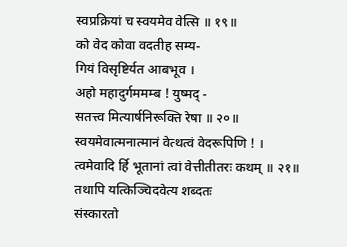स्वप्रक्रियां च स्वयमेव वेत्सि ॥ १९॥
को वेद कोवा वदतीह सम्य-
गियं विसृष्टिर्यत आबभूव ।
अहो महादुर्गममम्ब ! युष्मद् -
सतत्त्व मित्यार्षनिरूक्ति रेषा ॥ २०॥
स्वयमेवात्मनात्मानं वेत्थत्वं वेदरूपिणि ! ।
त्वमेवादि र्हि भूतानां त्वां वेत्तीतीतरः कथम् ॥ २१॥
तथापि यत्किञ्चिदवेत्य शब्दतः
संस्कारतो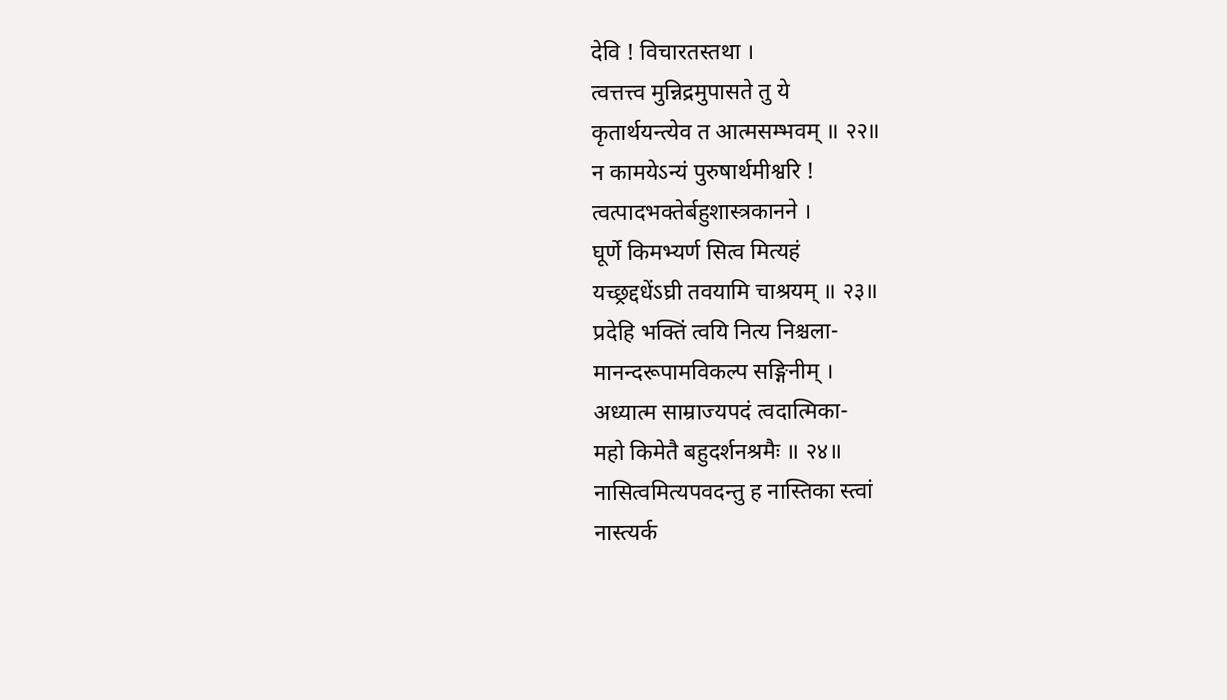देवि ! विचारतस्तथा ।
त्वत्तत्त्व मुन्निद्रमुपासते तु ये
कृतार्थयन्त्येव त आत्मसम्भवम् ॥ २२॥
न कामयेऽन्यं पुरुषार्थमीश्वरि !
त्वत्पादभक्तेर्बहुशास्त्रकानने ।
घूर्णे किमभ्यर्ण सित्व मित्यहं
यच्छ्रद्दधेंऽघ्री तवयामि चाश्रयम् ॥ २३॥
प्रदेहि भक्तिं त्वयि नित्य निश्चला-
मानन्दरूपामविकल्प सङ्गिनीम् ।
अध्यात्म साम्राज्यपदं त्वदात्मिका-
महो किमेतै बहुदर्शनश्रमैः ॥ २४॥
नासित्वमित्यपवदन्तु ह नास्तिका स्त्वां
नास्त्यर्क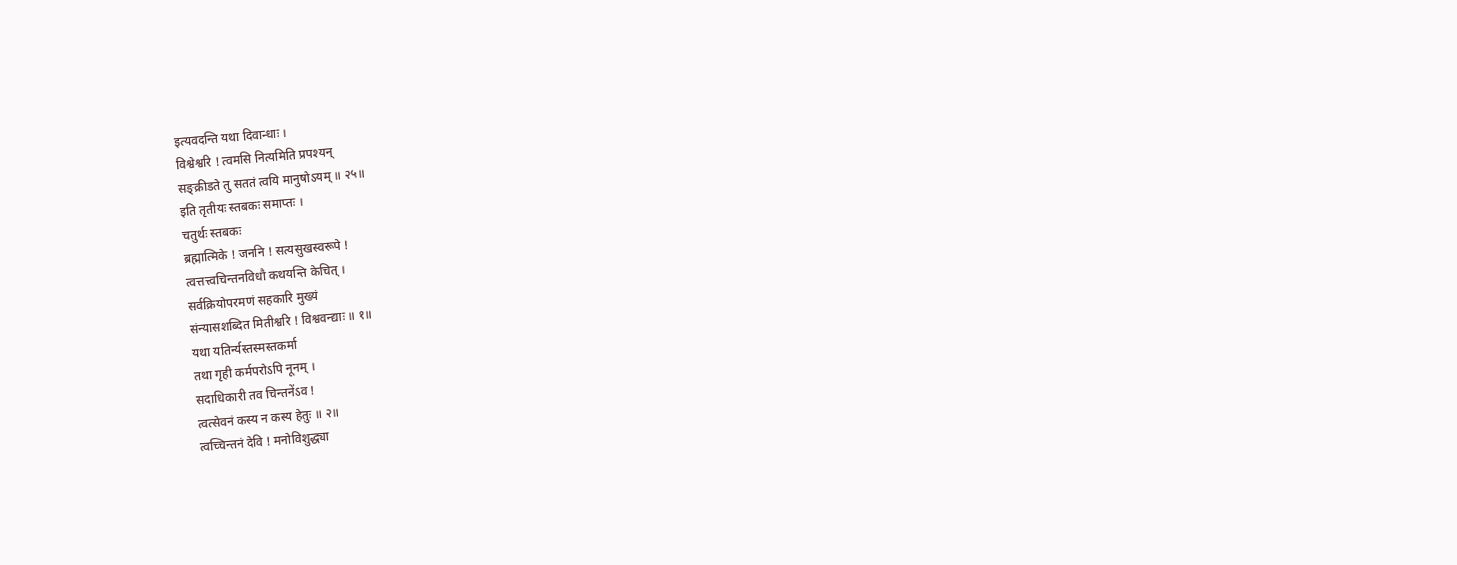इत्यवदन्ति यथा दिवान्धाः ।
विश्वेश्वरि ! त्वमसि नित्यमिति प्रपश्यन्
सङ्क्रीडते तु सततं त्वयि मानुषोऽयम् ॥ २५॥
इति तृतीयः स्तबकः समाप्तः ।
चतुर्थः स्तबकः
ब्रह्मात्मिके ! जननि ! सत्यसुखस्वरूपे !
त्वत्तत्त्वचिन्तनविधौ कथयन्ति केचित् ।
सर्वक्रियोपरमणं सहकारि मुख्यं
संन्यासशब्दित मितीश्वरि ! विश्ववन्द्याः ॥ १॥
यथा यतिर्न्यस्तस्मस्तकर्मा
तथा गृही कर्मपरोऽपि नूनम् ।
सदाधिकारी तव चिन्तनेंऽव !
त्वत्सेवनं कस्य न कस्य हेतुः ॥ २॥
त्वच्चिन्तनं देवि ! मनोविशुद्ध्या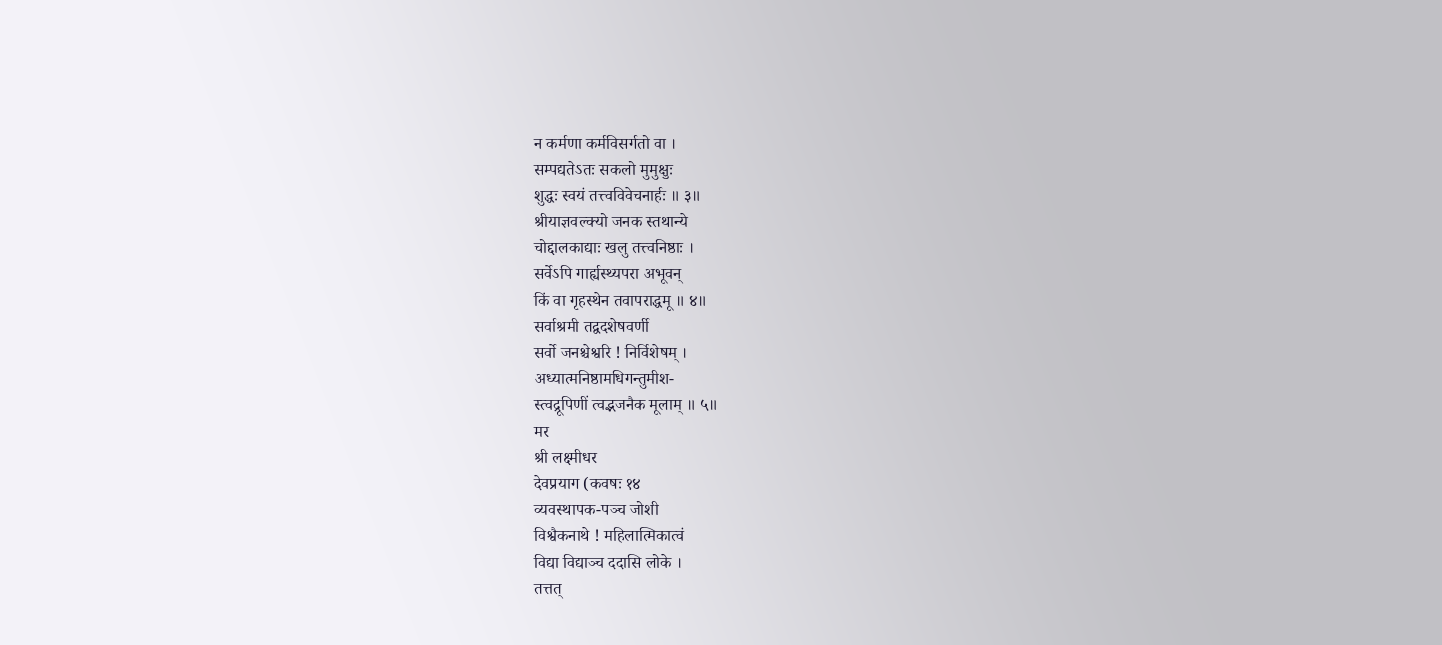न कर्मणा कर्मविसर्गतो वा ।
सम्पद्यतेऽतः सकलो मुमुक्षुः
शुद्धः स्वयं तत्त्वविवेचनार्हः ॥ ३॥
श्रीयाज्ञवल्क्यो जनक स्तथान्ये
चोद्दालकाद्याः खलु तत्त्वनिष्ठाः ।
सर्वेऽपि गार्ह्यस्थ्यपरा अभूवन्
किं वा गृहस्थेन तवापराद्धमू ॥ ४॥
सर्वाश्रमी तद्वदशेषवर्णी
सर्वो जनश्चेश्वरि ! निर्विशेषम् ।
अध्यात्मनिष्ठामधिगन्तुमीश-
स्त्वद्रूपिणीं त्वद्भजनैक मूलाम् ॥ ५॥
मर
श्री लक्ष्मीधर
देवप्रयाग (कवषः १४
व्यवस्थापक-पञ्च जोशी
विश्वैकनाथे ! महिलात्मिकात्वं
विद्या विद्याञ्च ददासि लोके ।
तत्तत्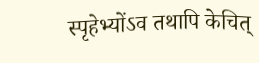स्पृहेभ्योंऽव तथापि केचित्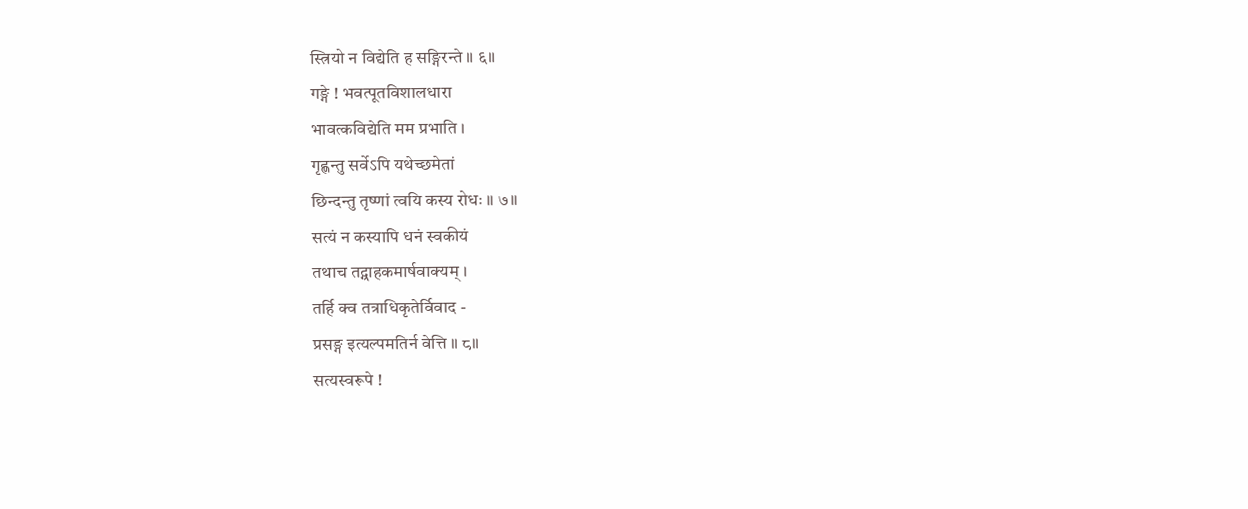स्त्रियो न विद्येति ह सङ्गिरन्ते ॥ ६॥
गङ्गे ! भवत्पूतविशालधारा
भावत्कविद्येति मम प्रभाति ।
गृह्णन्तु सर्वेऽपि यथेच्छमेतां
छिन्दन्तु तृष्णां त्वयि कस्य रोधः ॥ ७॥
सत्यं न कस्यापि धनं स्वकीयं
तथाच तद्ग्राहकमार्षवाक्यम् ।
तर्हि क्व तत्राधिकृतेर्विवाद -
प्रसङ्ग इत्यल्पमतिर्न वेत्ति ॥ ८॥
सत्यस्वरूपे !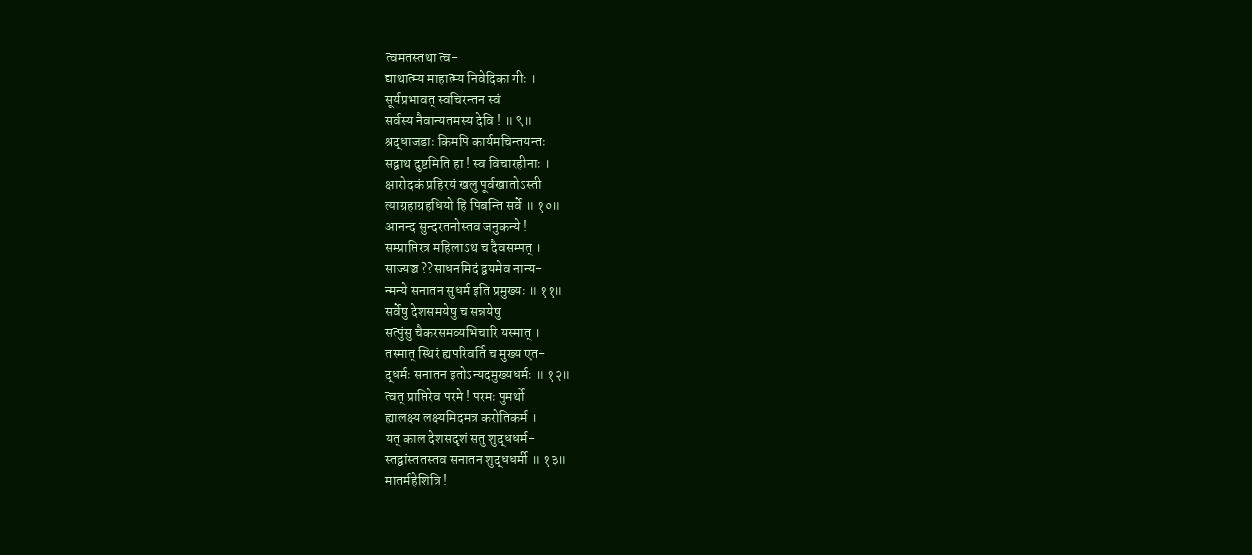त्वमतस्तथा त्व-
द्याथात्म्य माहात्म्य निवेदिका गीः ।
सूर्यप्रभावत् स्वचिरन्तन स्वं
सर्वस्य नैवान्यतमस्य देवि ! ॥ ९॥
श्रद्धाजडाः किमपि कार्यमचिन्तयन्तः
सद्वाथ दुष्टमिति हा ! स्व विचारहीनाः ।
क्षारोदकं प्रहिरयं खलु पूर्वखातोऽस्ती
त्याग्रहाग्रहधियो हि पिबन्ति सर्वे ॥ १०॥
आनन्द सुन्दरतनोस्तव जनुकन्ये !
सम्प्राप्तिरत्र महिलाऽथ च दैवसम्पत् ।
साज्यञ्च ??साधनमिदं द्वयमेव नान्य-
न्मन्ये सनातन सुधर्म इति प्रमुख्यः ॥ ११॥
सर्वेषु देशसमयेषु च सन्नयेषु
सत्पुंसु चैकरसमव्यभिचारि यस्मात् ।
तस्मात् स्थिरं ह्यपरिवर्ति च मुख्य एत-
द्धर्मः सनातन इतोऽन्यदमुख्यधर्मः ॥ १२॥
त्वत् प्राप्तिरेव परमे ! परमः पुमर्थो
ह्यालक्ष्य लक्ष्यमिदमत्र करोतिकर्म ।
यत् काल देशसदृशं सतु शुद्धधर्म-
स्तद्वांस्ततस्तव सनातन शुद्धधर्मी ॥ १३॥
मातर्महेशित्रि !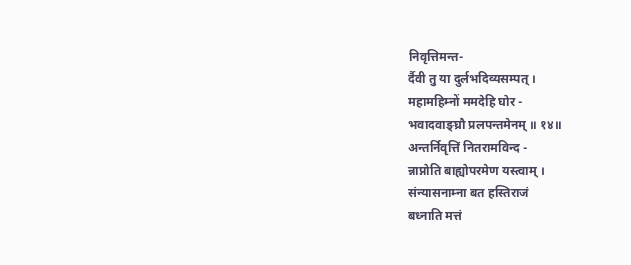निवृत्तिमन्त-
र्दैवी तु या दुर्लभदिव्यसम्पत् ।
महामहिम्नों ममदेहि घोर -
भवादवाङ्घ्रौ प्रलपन्तमेनम् ॥ १४॥
अन्तर्निवृत्तिं नितरामविन्द -
न्नाप्नोति बाह्योपरमेण यस्त्वाम् ।
संन्यासनाम्ना बत हस्तिराजं
बध्नाति मत्तं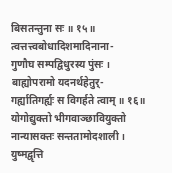बिसतन्तुना सः ॥ १५॥
त्वत्तत्त्वबोधादिशमादिनाना-
गुणौघ सम्पद्विधुरस्य पुंसः ।
बाह्योपरामो यदनर्थहेतुर्-
गर्ह्यातिगर्ह्यः स विगर्हते त्वाम् ॥ १६॥
योगोद्युक्तो भीगवाञ्छावियुक्तो
नान्यासक्तः सन्ततामोदशाली ।
युष्मद्वृत्ति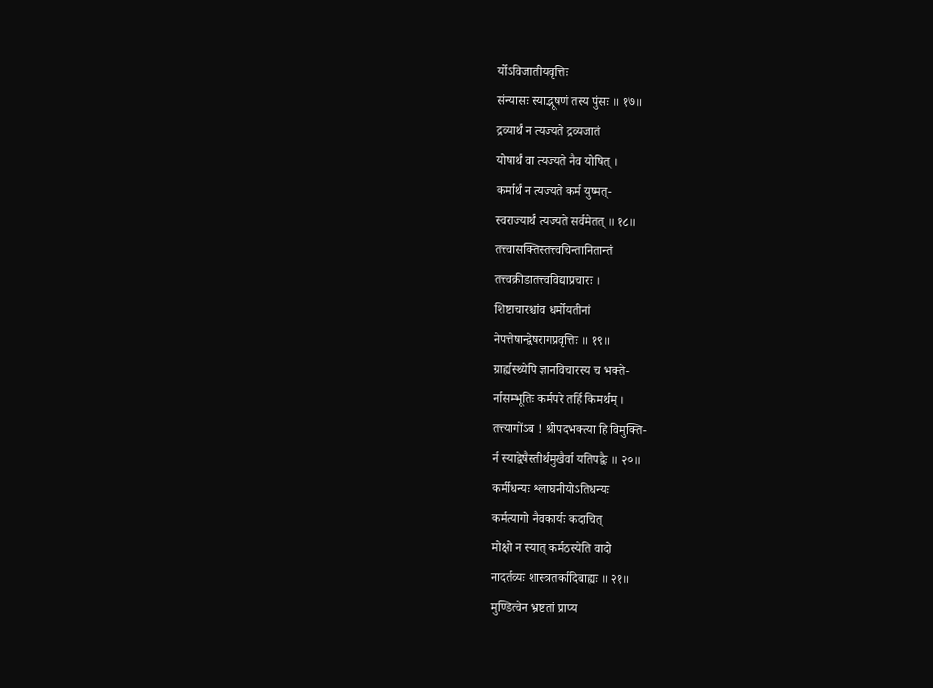र्योऽविजातीयवृत्तिः
संन्यासः स्याद्भूषणं तस्य पुंसः ॥ १७॥
द्रव्यार्थं न त्यज्यते द्रव्यजातं
योषार्थं वा त्यज्यते नैव योषित् ।
कर्मार्थं न त्यज्यते कर्म युष्मत्-
स्वराज्यार्थं त्यज्यते सर्वमेतत् ॥ १८॥
तत्त्वासक्तिस्तत्त्वचिन्तानितान्तं
तत्त्वक्रीडातत्त्वविद्याप्रचारः ।
शिष्टाचारश्चांव धर्मोयतीनां
नेपत्तेषान्द्वेषरागप्रवृत्तिः ॥ १९॥
ग्रार्ह्यस्थ्येपि ज्ञानविचारस्य च भक्ते-
र्नासम्भूतिः कर्मपरे तर्हि किमर्थम् ।
तत्त्यागोंऽब ! श्रीपदभक्त्या हि विमुक्ति-
र्न स्याद्वेषैस्तीर्थमुखैर्वा यतिपद्वैः ॥ २०॥
कर्मीधन्यः श्लाघनीयोऽतिधन्यः
कर्मत्यागो नैवकार्यः कदाचित्
मोक्षो न स्यात् कर्मठस्येति वादो
नादर्तव्यः शास्त्रतर्कादिबाह्यः ॥ २१॥
मुण्डित्वेन भ्रष्टतां प्राप्य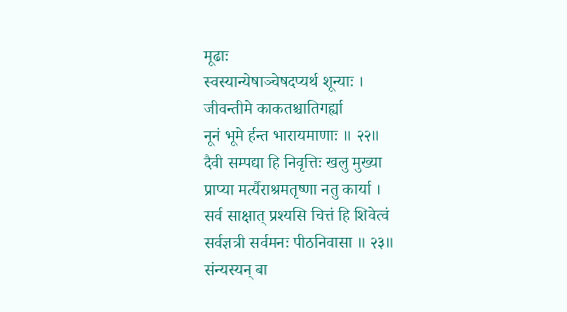मूढाः
स्वस्यान्येषाञ्चेषदप्यर्थ शून्याः ।
जीवन्तीमे काकतश्चातिगर्ह्या
नूनं भूमे र्हन्त भारायमाणाः ॥ २२॥
दैवी सम्पद्या हि निवृत्तिः खलु मुख्या
प्राप्या मर्त्यैराश्रमतृष्णा नतु कार्या ।
सर्व साक्षात् प्रश्यसि चित्तं हि शिवेत्वं
सर्वज्ञत्री सर्वमनः पीठनिवासा ॥ २३॥
संन्यस्यन् बा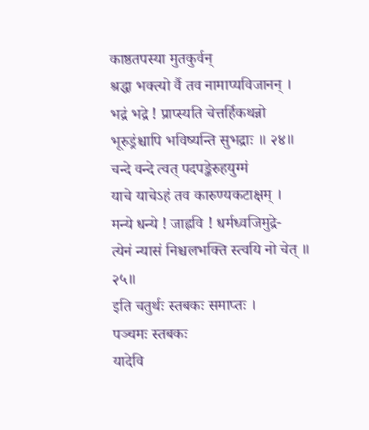काष्ठतपस्या मुतकुर्वन्
श्रद्धा भक्त्यो र्वै तव नामाप्यविजानन् ।
भद्रं भद्रे ! प्राप्स्यति चेत्तर्हिकथन्नो
भूरुड्रंश्चापि भविष्यन्ति सुभद्राः ॥ २४॥
चन्दे वन्दे त्वत् पदपङ्केरुहयुग्मं
याचे याचेऽहं तव कारुण्यकटाक्षम् ।
मन्ये धन्ये ! जाह्नवि ! धर्मध्वजिमुद्रे-
त्येनं न्यासं निश्चलभक्ति स्त्वयि नो चेत् ॥ २५॥
इति चतुर्थः स्तबकः समाप्तः ।
पञ्चमः स्तबकः
यादेवि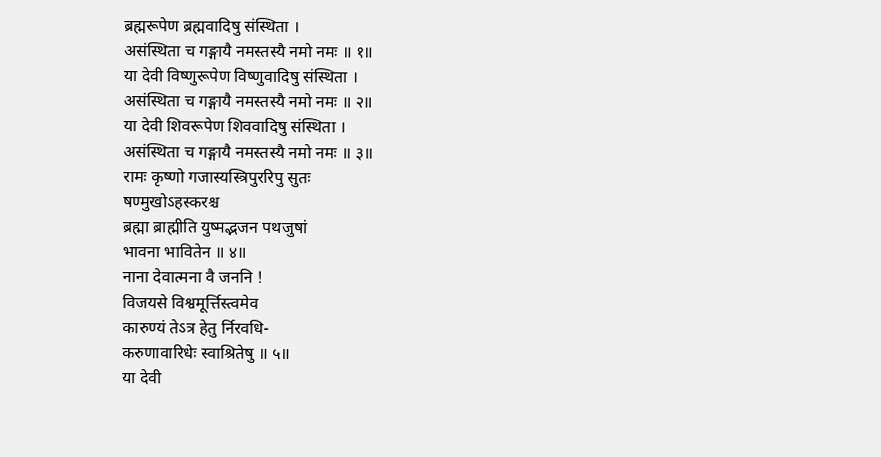ब्रह्मरूपेण ब्रह्मवादिषु संस्थिता ।
असंस्थिता च गङ्गायै नमस्तस्यै नमो नमः ॥ १॥
या देवी विष्णुरूपेण विष्णुवादिषु संस्थिता ।
असंस्थिता च गङ्गायै नमस्तस्यै नमो नमः ॥ २॥
या देवी शिवरूपेण शिववादिषु संस्थिता ।
असंस्थिता च गङ्गायै नमस्तस्यै नमो नमः ॥ ३॥
रामः कृष्णो गजास्यस्त्रिपुररिपु सुतः
षण्मुखोऽहस्करश्च
ब्रह्मा ब्राह्मीति युष्मद्भजन पथजुषां
भावना भावितेन ॥ ४॥
नाना देवात्मना वै जननि !
विजयसे विश्वमूर्त्तिस्त्वमेव
कारुण्यं तेऽत्र हेतु र्निरवधि-
करुणावारिधेः स्वाश्रितेषु ॥ ५॥
या देवी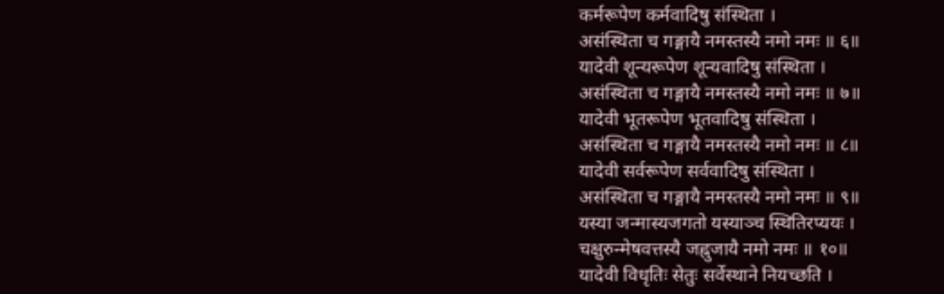कर्मरूपेण कर्मवादिषु संस्थिता ।
असंस्थिता च गङ्गायै नमस्तस्यै नमो नमः ॥ ६॥
यादेवी शून्यरूपेण शून्यवादिषु संस्थिता ।
असंस्थिता च गङ्गायै नमस्तस्यै नमो नमः ॥ ७॥
यादेवी भूतरूपेण भूतवादिषु संस्थिता ।
असंस्थिता च गङ्गायै नमस्तस्यै नमो नमः ॥ ८॥
यादेवी सर्वरूपेण सर्ववादिषु संस्थिता ।
असंस्थिता च गङ्गायै नमस्तस्यै नमो नमः ॥ ९॥
यस्या जन्मास्यजगतो यस्याञ्च स्थितिरप्ययः ।
चक्षुरुन्मेषवत्तस्यै जह्नुजायै नमो नमः ॥ १०॥
यादेवी विधृतिः सेतुः सर्वेस्थाने नियच्छति ।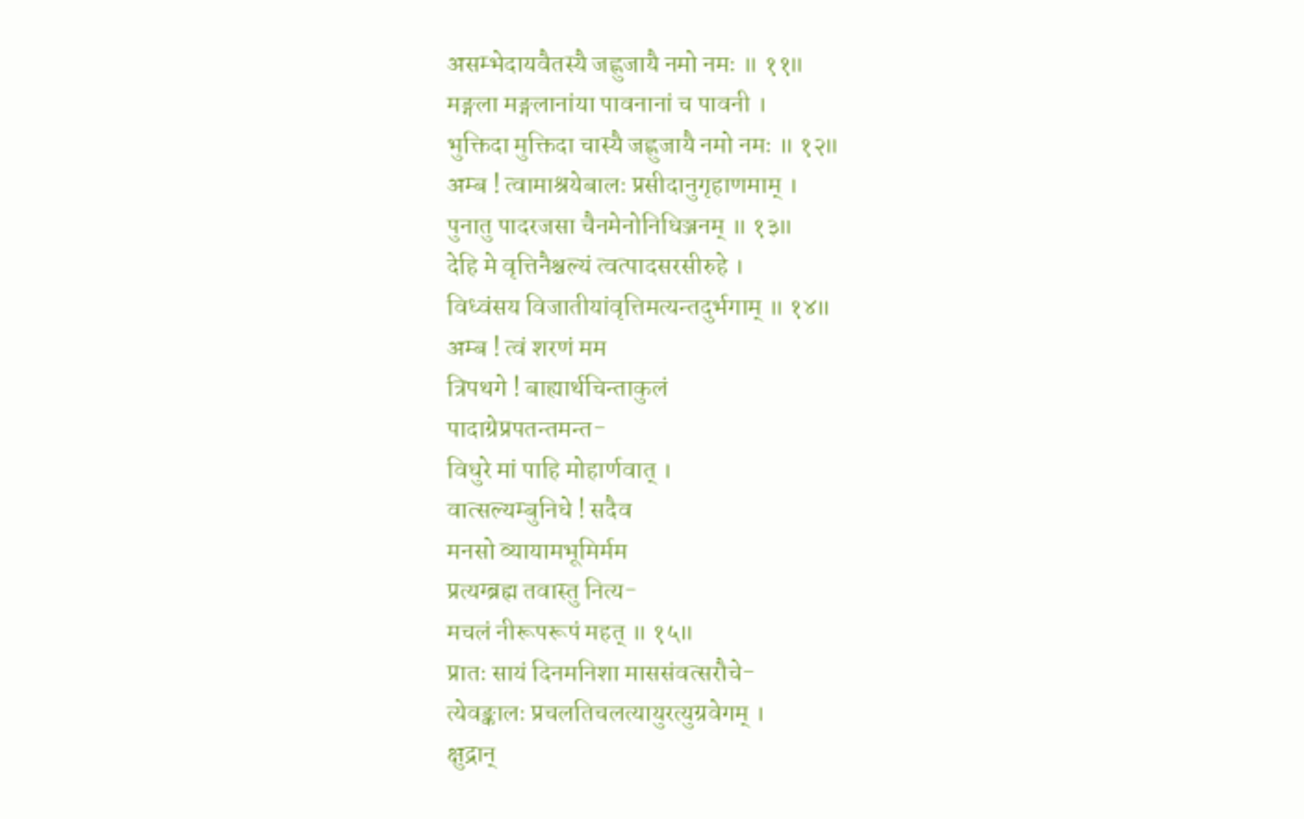असम्भेदायवैतस्यै जह्नुजायै नमो नमः ॥ ११॥
मङ्गला मङ्गलानांया पावनानां च पावनी ।
भुक्तिदा मुक्तिदा चास्यै जह्नुजायै नमो नमः ॥ १२॥
अम्ब ! त्वामाश्रयेबालः प्रसीदानुगृहाणमाम् ।
पुनातु पादरजसा चैनमेनोनिधिञ्जनम् ॥ १३॥
देहि मे वृत्तिनैश्चल्यं त्वत्पादसरसीरुहे ।
विध्वंसय विजातीयांवृत्तिमत्यन्तदुर्भगाम् ॥ १४॥
अम्ब ! त्वं शरणं मम
त्रिपथगे ! बाह्यार्थचिन्ताकुलं
पादाग्रेप्रपतन्तमन्त-
विधुरे मां पाहि मोहार्णवात् ।
वात्सल्यम्बुनिधे ! सदैव
मनसो व्यायामभूमिर्मम
प्रत्यग्ब्रह्म तवास्तु नित्य-
मचलं नीरूपरूपं महत् ॥ १५॥
प्रातः सायं दिनमनिशा माससंवत्सरौचे-
त्येवङ्कालः प्रचलतिचलत्यायुरत्युग्रवेगम् ।
क्षुद्रान्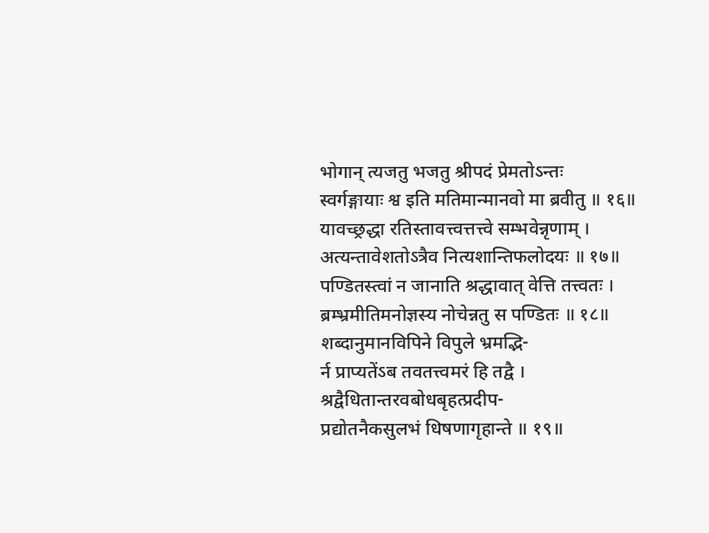भोगान् त्यजतु भजतु श्रीपदं प्रेमतोऽन्तः
स्वर्गङ्गायाः श्व इति मतिमान्मानवो मा ब्रवीतु ॥ १६॥
यावच्छ्रद्धा रतिस्तावत्त्वत्तत्त्वे सम्भवेन्नृणाम् ।
अत्यन्तावेशतोऽत्रैव नित्यशान्तिफलोदयः ॥ १७॥
पण्डितस्त्वां न जानाति श्रद्धावात् वेत्ति तत्त्वतः ।
ब्रम्भ्रमीतिमनोज्ञस्य नोचेन्नतु स पण्डितः ॥ १८॥
शब्दानुमानविपिने विपुले भ्रमद्भि-
र्न प्राप्यतेंऽब तवतत्त्वमरं हि तद्वै ।
श्रद्वैधितान्तरवबोधबृहत्प्रदीप-
प्रद्योतनैकसुलभं धिषणागृहान्ते ॥ १९॥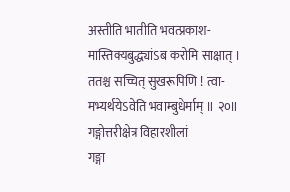अस्तीति भातीति भवत्प्रकाश-
मास्तिक्यबुद्ध्यांऽब करोमि साक्षात् ।
ततश्च सच्चित् सुखरूपिणि ! त्वा-
मभ्यर्थयेऽवेति भवाम्बुधेर्माम् ॥ २०॥
गङ्गोत्तरीक्षेत्र विहारशीलां
गङ्गा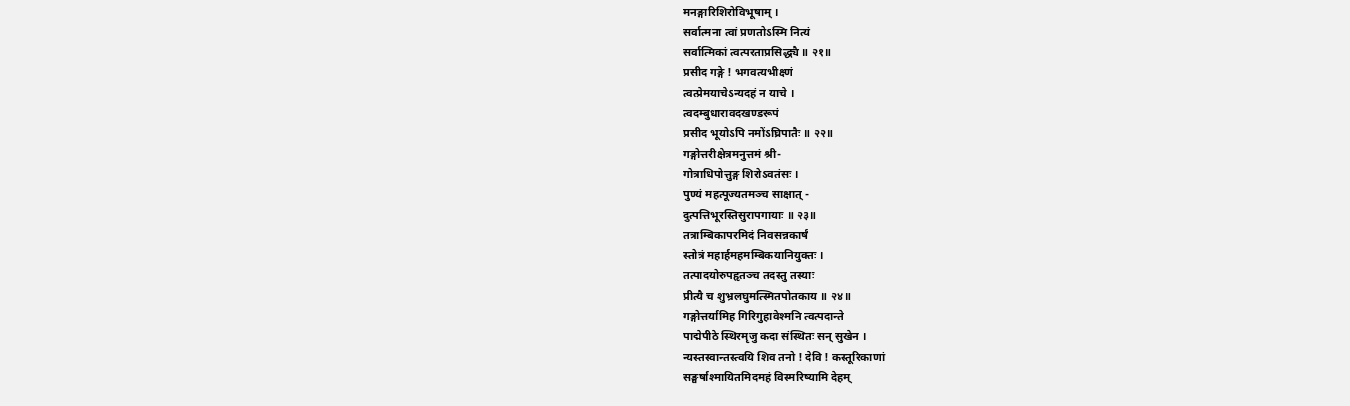मनङ्गारिशिरोविभूषाम् ।
सर्वात्मना त्वां प्रणतोऽस्मि नित्यं
सर्वात्मिकां त्वत्परताप्रसिद्ध्यै ॥ २१॥
प्रसीद गङ्गे ! भगवत्यभीक्ष्णं
त्वत्प्रेमयाचेऽन्यदहं न याचे ।
त्वदम्बुधारावदखण्डरूपं
प्रसीद भूयोऽपि नमोंऽघ्रिपातैः ॥ २२॥
गङ्गोत्तरीक्षेत्रमनुत्तमं श्री-
गोत्राधिपोत्तुङ्ग शिरोऽवतंसः ।
पुण्यं महत्पूज्यतमञ्च साक्षात् -
दुत्पत्तिभूरस्तिसुरापगायाः ॥ २३॥
तत्राम्बिकापरमिदं निवसन्नकार्षं
स्तोत्रं महार्हमहमम्बिकयानियुक्तः ।
तत्पादयोरुपहृतञ्च तदस्तु तस्याः
प्रीत्यै च शुभ्रलघुमत्स्मितपोतकाय ॥ २४॥
गङ्गोत्तर्यामिह गिरिगुहावेश्मनि त्वत्पदान्ते
पाद्मेपीठे स्थिरमृजु कदा संस्थितः सन् सुखेन ।
न्यस्तस्वान्तस्त्वयि शिव तनो ! देवि ! कस्तूरिकाणां
सङ्घर्षाश्मायितमिदमहं विस्मरिष्यामि देहम्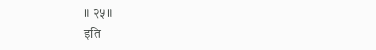॥ २५॥
इति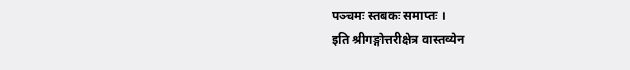पञ्चमः स्तबकः समाप्तः ।
इति श्रीगङ्गोत्तरीक्षेत्र वास्तव्येन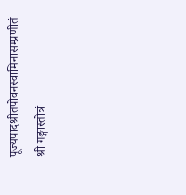पूज्यपादश्रीतपोवनस्वामिनासम्प्रणीतं
श्री गङ्गास्तोत्रं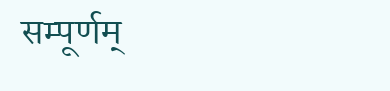सम्पूर्णम्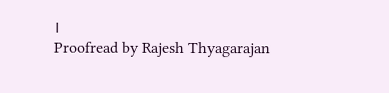।
Proofread by Rajesh Thyagarajan